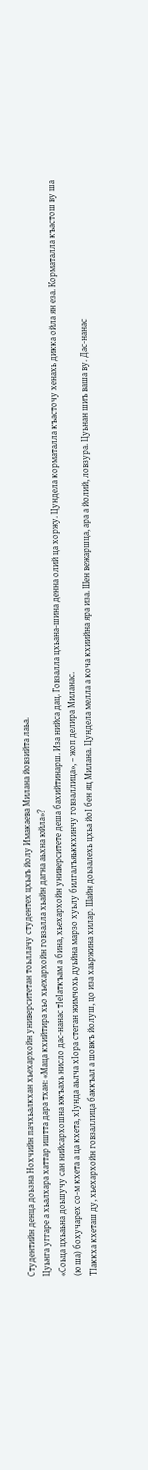Студентийн денца доьзна Нохчийн пачхьалкхан хьехархойн университетан тоьллачу студентех цхьаъ йолу Имакаева Милана йовзийта лаьа.
Цуьнга уггаре а хьалхара хаттар иштта дара тхан: «Маца кхийтира хьо хьехархойн говзалла хьайн дагна аьхна юйла»?
«Соьца цхьаьна доьшучу сан нийсархошна юкъахь нисло дас-нанас тIеIаткъам а бина, хьехархойн университете деша бахийтинарш. Иза нийса дац. Говзалла цхьана-шина денна олий ца хоржу. Цундела корматалла къасточу хенахь дикка ойла ян еза. Корматалла къастош ву ша (ю ша) бохучарех со-м кхета а ца кхета, хIунда аьлча хIора стеган жимчохь дуьйна марзо хуьлу билгалъяьккхинчу говзаллица», – жоп делира Миланас.
ТIаккха кхеташ ду, хьехархойн говзаллица баккъал а шовкъ йолуш, цо иза хаьржина хилар. Шайн доьзалехь цхьа йоI бен яц Милана. Цундела мелла а коча кхиийна яра иза. Шен вежаршца, ара а йолий, ловзура. Цуьнан шиъ ваша ву. Дас-нанас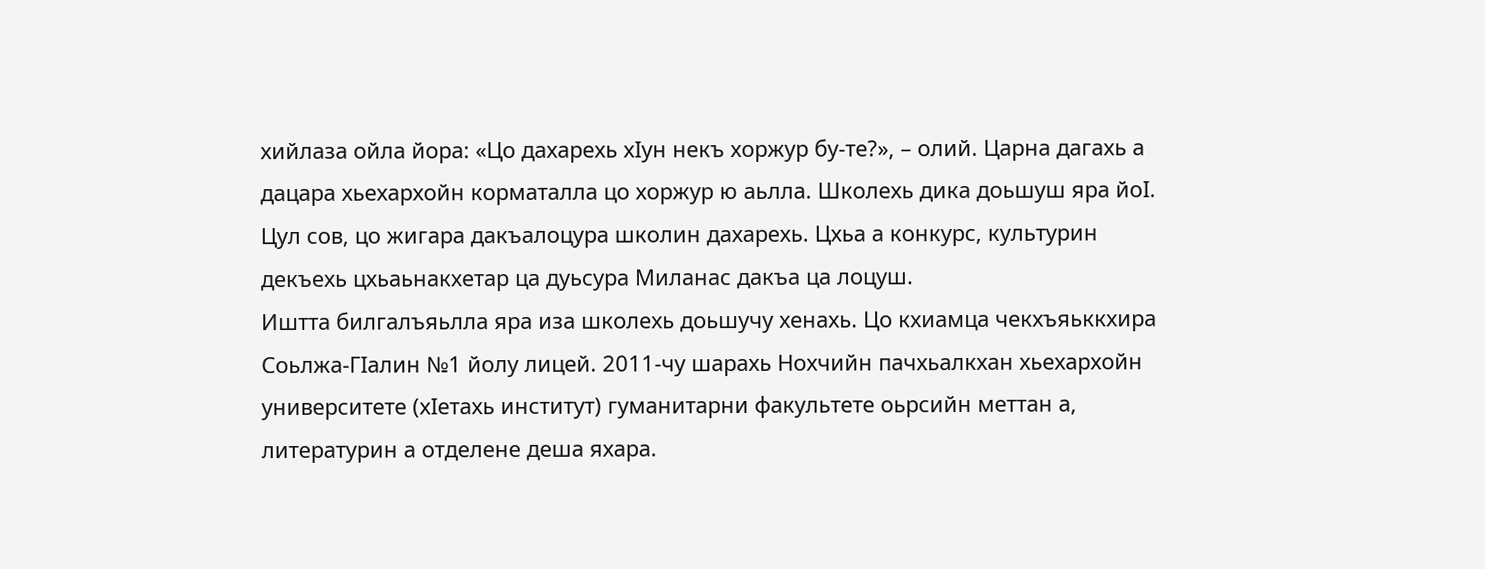хийлаза ойла йора: «Цо дахарехь хIун некъ хоржур бу-те?», – олий. Царна дагахь а дацара хьехархойн корматалла цо хоржур ю аьлла. Школехь дика доьшуш яра йоI. Цул сов, цо жигара дакъалоцура школин дахарехь. Цхьа а конкурс, культурин декъехь цхьаьнакхетар ца дуьсура Миланас дакъа ца лоцуш.
Иштта билгалъяьлла яра иза школехь доьшучу хенахь. Цо кхиамца чекхъяьккхира Соьлжа-ГIалин №1 йолу лицей. 2011-чу шарахь Нохчийн пачхьалкхан хьехархойн университете (хIетахь институт) гуманитарни факультете оьрсийн меттан а, литературин а отделене деша яхара.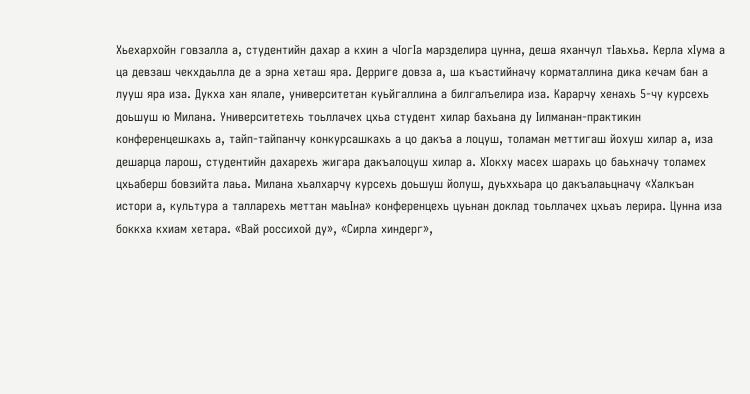Хьехархойн говзалла а, студентийн дахар а кхин а чIогIа марзделира цунна, деша яханчул тIаьхьа. Керла хIума а ца девзаш чекхдаьлла де а эрна хеташ яра. Дерриге довза а, ша къастийначу корматаллина дика кечам бан а лууш яра иза. Дукха хан ялале, университетан куьйгаллина а билгалъелира иза. Карарчу хенахь 5-чу курсехь доьшуш ю Милана. Университетехь тоьллачех цхьа студент хилар бахьана ду Iилманан-практикин конференцешкахь а, тайп-тайпанчу конкурсашкахь а цо дакъа а лоцуш, толаман меттигаш йохуш хилар а, иза дешарца ларош, студентийн дахарехь жигара дакъалоцуш хилар а. ХIокху масех шарахь цо баьхначу толамех цхьаберш бовзийта лаьа. Милана хьалхарчу курсехь доьшуш йолуш, дуьххьара цо дакъалаьцначу «Халкъан истори а, культура а талларехь меттан маьIна» конференцехь цуьнан доклад тоьллачех цхьаъ лерира. Цунна иза боккха кхиам хетара. «Вай россихой ду», «Сирла хиндерг»,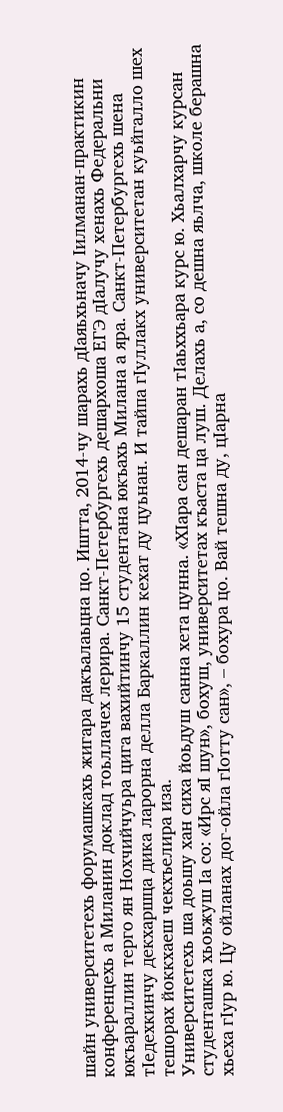шайн университетехь форумашкахь жигара дакъалаьцна цо. Иштта, 2014-чу шарахь дIаяьхьначу Iилманан-практикин конференцехь а Миланин доклад тоьллачех лерира. Санкт-Петербургехь дешархоша ЕГЭ дIалучу хенахь Федеральни юкъараллин терго ян Нохчийчуьра цига вахийтинчу 15 студентана юкъахь Милана а яра. Санкт-Петербургехь шена тIедехкинчу декхаршца дика ларорна делла Баркаллин кехат ду цуьнан. И тайпа гIуллакх университетан куьйгалло шех тешорах йоккхаеш чекхъелира иза.
Университетехь ша доьшу хан сиха йоьдуш санна хета цунна. «ХIара сан дешаран тIаьххьара курс ю. Хьалхарчу курсан студенташка хьоьжуш Iа со: «Ирс яI шун», бохуш, университетах къаста ца луш. Делахь а, со дешна яьлча, школе берашна хьеха гIур ю. Цу ойланах дог-ойла гIотту сан», – бохура цо. Вай тешна ду, цIарна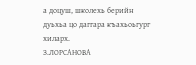а доцуш, школехь берийн дуьхьа цо даггара къахьоьгург хиларх.
З.ЛОРСАНОВА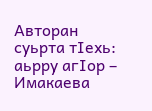Авторан суьрта тIехь: аьрру агIор – Имакаева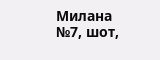Милана
№7, шот,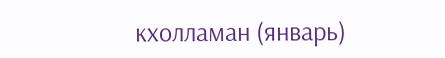кхолламан (январь)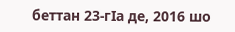беттан 23-гIа де, 2016 шо